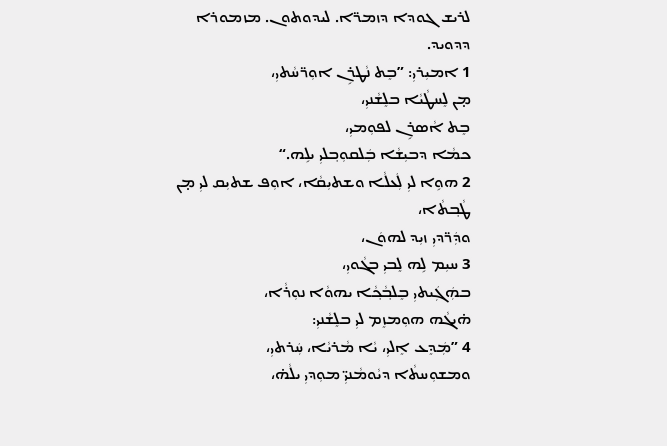ܠܪܝܫ ܓܘܕܐ ܕܙܡܪ̈ܐ. ܠܝܕܘܬܘܢ. ܡܙܡܘܪܐ ܕܕܘܝܕ.
1 ܐܡܝܼܪܝܼ: ”ܒܸܬ ܢܵܛܪܹܢ ܐܘܼܪ̈ܚܵܬ‌ܝܼ،
ܡ̣ܢ ܠܸܚܛܵܝܵܐ ܒܠܸܫܵܢܝܼ،
ܒܸܬ ܐܵܣܪܹܢ ܠܦܘܼܡܝܼ،
ܟܡܵܐ ܕܒܝܼܫܵܐ ܒܲܠܩܘܼܒ݂ܠܝܼ ܝܠܹܗ.“
2 ܗܘܹܐ ܠܝܼ ܠܲܥܠܵܐ ܘܫܬܝܼܩܵܐ، ܐܘܼܦ ܫܬܝܼܩ ܠܝܼ ܡ̣ܢ ܛܵܒ݂ܬܵ‌ܐ،
ܘܕܲܪ̈ܕܝܼ ܙܝܼܕ ܠܗܘܿܢ،
3 ܚܝܼܡ ܠܹܗ ܠܸܒܝܼ ܒܓܵܘܝܼ،
ܒܗܲܓܲܝܬ‌ܝܼ ܒܸܠܒ݂ܵܟ݂ܵܐ ܝܗܘܵܐ ܢܘܼܪܵܐ،
ܗ̇ܝܓܵܗ ܗܘܼܡܙܸܡ ܠܝܼ ܒܠܸܫܵܢܝܼ:
4 ”ܡܲܕܸܥ ܐܸܠܝܼ، ܝܵܐ ܡܵܪܝܵܐ، ܚܲܪܬ‌ܝܼ،
ܘܡܫܘܼܚܬܵ‌ܐ ܕܝܵܘܡܵܢܝܼ̈ ܡܘܼܕܝܼ ܝܠܵܗ̇،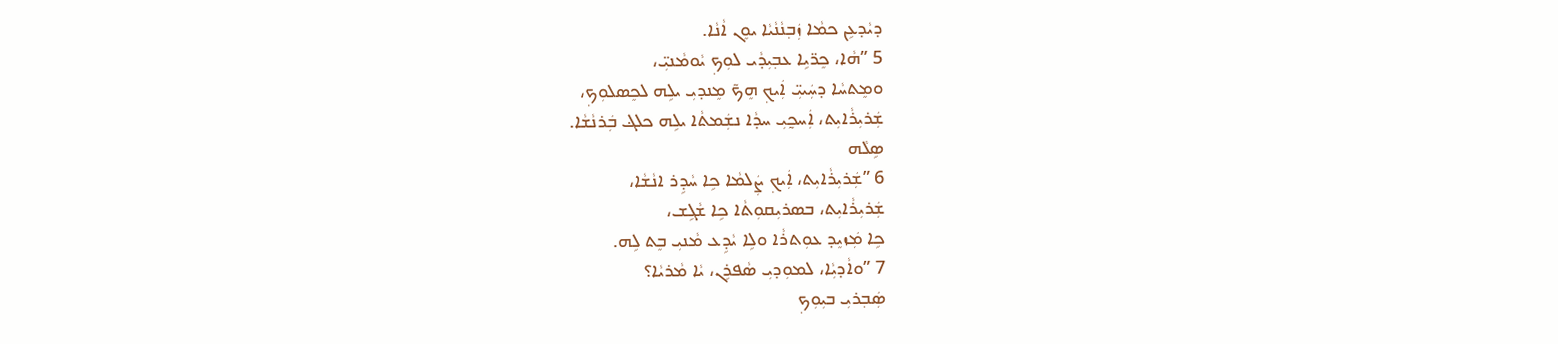ܕܝܵܕܥܹܢ ܟܡܵܐ ܙܲܒ݂ܢܵܢܵܝܵܐ ܝܘܸܢ ܐܵܢܵܐ.
5 ”ܗܵܐ، ܟܸܪ̈ܝܹܐ ܥܒ݂ܝܼܕܵܝ ܠܘܼܟ݂ ܝܵܘܡܵܢܝܼ̈،
ܘܡܸܬܚܵܐ ܕܚܲܝܝܼ̈ ܐܲܝܟ݂ ܗܸܟ̃ ܡܸܢܕܝܼ ܝܠܹܗ ܠܟܸܣܠܘܼܟ݂،
ܫܲܪܝܼܪܵܐܝܼܬ، ܐܲܚܟ̰ܝܼ ܚܕܵܐ ܢܫܲܡܬܵ‌ܐ ܝܠܹܗ ܟܠܔ ܒܲܪܢܵܫܵܐ.
ܣܹܠܵܗ
6 ”ܫܲܪܝܼܪܵܐܝܼܬ، ܐܲܝܟ݂ ܨܲܠܡܵܐ ܟܹܐ ܚܵܕܹܪ ܐܢܵܫܵܐ،
ܫܲܪܝܼܪܵܐܝܼܬ، ܒܣܪܝܼܩܘܼܬܵ‌ܐ ܟܹܐ ܫܵܓܹܫ،
ܟܹܐ ܡܲܙܝܸܕ ܥܘܼܬܪܵܐ ܘܠܹܐ ܝܵܕܹܥ ܡܵܢܝܼ ܒܸܬ ܠܹܗ.
7 ”ܘܐܵܕܝܼܵܐ، ܠܡܘܼܕܝܼ ܣܵܦܪܹܢ، ܝܵܐ ܡܵܪܝܵܐ؟
ܣܲܒ݂ܪܝܼ ܒܝܼܘܼܟ݂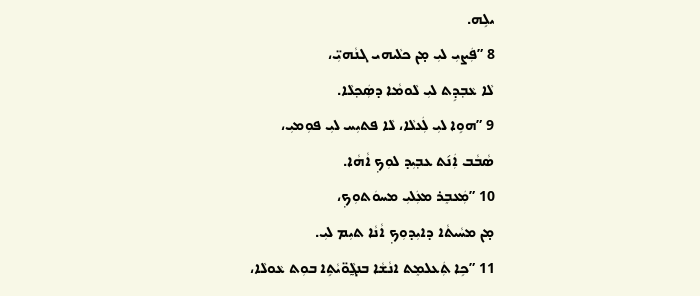ܝܠܹܗ.
8 ”ܦܲܨܝܼ ܠܝܼ ܡ̣ܢ ܟܠܵܝܗ‌ܝ ܓܢܵܗ‌ܝܼ̈،
ܠܵܐ ܥܵܒ݂ܕܹܬ ܠܝܼ ܠܵܘܡܵܐ ܕܣܲܟ݂ܠܵܐ.
9 ”ܗܘܹܐ ܠܝܼ ܠܲܥܠܵܐ، ܠܵܐ ܦܬܝܼܚ ܠܝܼ ܦܘܼܡܝܼ،
ܣܵܒܵܒ ܐܲܢ݇ܬ ܥܒ݂ܝܼܕ ܠܘܼܟ݂ ܐܵܗܵܐ.
10 ”ܡܲܥܒܸܪ ܡܥܲܠܝܼ ܡܚܘܿܬܘܼܟ݂،
ܡ̣ܢ ܡܚܵܝܬܵ‌ܐ ܕܐܝܼܕܘܼܟ݂ ܐܵܢܵܐ ܬܝܼܡ ܠܝܼ.
11 ”ܟܹܐ ܬܲܥܠܡܸܬ ܐܢܵܫܵܐ ܒܢܓ̰ܵܘ̈ܝܵܬܹ‌ܐ ܒܘܼܬ ܥܵܘܠܵܐ،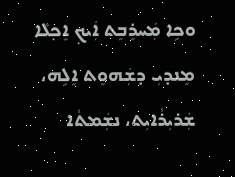ܘܟܹܐ ܡܲܚܪܸܒܸܬ ܐܲܝܟ݂ ܐܸܟ݂ܠܵܐ ܡܸܢܕܝܼ ܕܫܲܗܘܸܬ ܐܸܠܹܗ،
ܫܲܪܝܼܪܵܐܝܼܬ، ܢܫܲܡܬܵ‌ܐ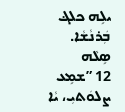ܝܠܹܗ ܟܠܔ ܒܲܪܢܵܫܵܐ.
ܣܹܠܵܗ
12 ”ܫܡܹܥ ܨܠܘܿܬ‌ܝܼ، ܝܵܐ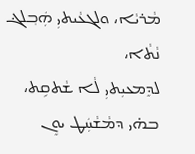ܡܵܪܝܵܐ، ܘܠܓܥܵܝܬ‌ܝܼ ܗܲܒ݂ܠܔ ܢܵܬܵ‌ܐ،
ܠܕܸܡܥܝܼܬ‌ܝܼ ܠܵܐ ܫܵܬܩܹܬ،
ܒܗ̇ܝ ܕܡܵܫܵܚܲܛ ܝܘܸܢ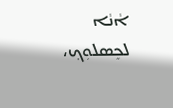ܐܵܢܵܐ ܠܟܸܣܠܘܼܟ݂،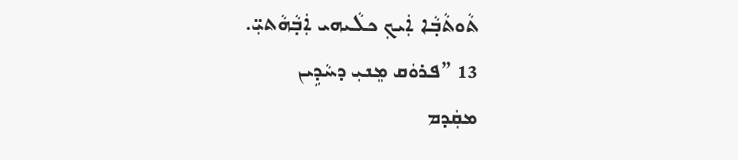ܬܵܘܬܵܒ݂ܵܐ ܐܲܝܟ݂ ܟܠܵܝܗ‌ܝ ܐܲܒ݂ܵܗܵܬ‌ܝܼ̈.
13 ”ܦܪܘܿܩ ܡܸܢܝܼ ܕܚܵܕܹܝܢ
ܡܩܲܕܡ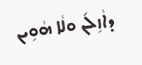ܕܐܵܙܹܠ݇ܢ ܘܠܵܐ ܗܵܘܹܝܢ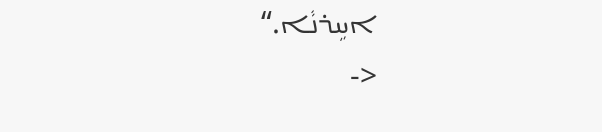ܐܚܹܪܢܵܐ.“
<-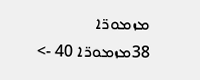ܡܙܡܘܪ̈ܐ 38ܡܙܡܘܪ̈ܐ 40 ->